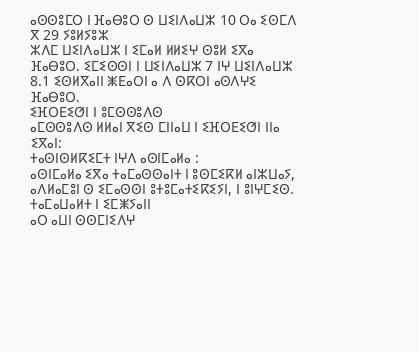ⴰⵙⵙⵓⵎⵔ ⵏ ⴼⴰⴱⵓⵔ ⵙ ⵡⵉⵏⴷⴰⵡⵣ 10 ⵔⴰ ⵉⵙⵎⴷ ⴳ 29 ⵢⵓⵍⵢⵓⵣ
ⵣⴷⵎ ⵡⵉⵏⴷⴰⵡⵣ ⵏ ⵉⵎⴰⵍ ⵍⵍⵉⵖ ⵙⵓⵍ ⵉⴳⴰ ⴼⴰⴱⵓⵔ. ⵉⵎⵉⵙⵙⵏ ⵏ ⵡⵉⵏⴷⴰⵡⵣ 7 ⵏⵖ ⵡⵉⵏⴷⴰⵡⵣ 8.1 ⵉⵙⵍⴳⴰⵏⵏ ⵥⴹⴰⵔⵏ ⴰ ⴷ ⵙⴽⵔⵏ ⴰⵙⴷⵖⵉ ⴼⴰⴱⵓⵔ.
ⵉⴼⵔⴹⵉⵚⵏ ⵏ ⵓⵎⵙⵙⵓⴷⵙ
ⴰⵎⵙⵙⵓⴷⵙ ⵍⵍⴰⵏ ⴳⵉⵙ ⵎⵏⵏⴰⵡ ⵏ ⵉⴼⵔⴹⵉⵚⵏ ⵏⵏⴰ ⵉⴳⴰⵏ:
ⵜⴰⵙⵏⵙⵍⴽⵉⵎⵜ ⵏⵖⴷ ⴰⵙⵏⵎⴰⵍⴰ :
ⴰⵙⵏⵎⴰⵍⴰ ⵉⴳⴰ ⵜⴰⵎⴰⵙⵙⴰⵏⵜ ⵏ ⵓⵙⵎⵉⴽⵍ ⴰⵏⵣⵡⴰⵢ, ⴰⴷⵍⴰⵎⵓⵏ ⵙ ⵉⵎⴰⵙⵙⵏ ⵓⵜⵓⵎⴰⵜⵉⴽⵉⵢⵏ, ⵏ ⵓⵏⵖⵎⵉⵙ.
ⵜⴰⵎⴰⵡⴰⵍⵜ ⵏ ⵉⵎⵥⵢⴰⵏⵏ
ⴰⵔ ⴰⵡⵏ ⵙⵙⵎⵏⵉⴷⵖ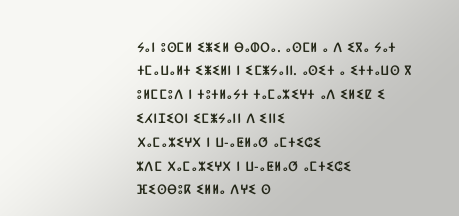ⵢⴰⵏ ⵓⵙⵎⵍ ⵉⵥⵉⵍ ⴱⴰⵀⵔⴰ. ⴰⵙⵎⵍ ⴰ ⴷ ⵉⴳⴰ ⵢⴰⵜ ⵜⵎⴰⵡⴰⵍⵜ ⵉⵥⵉⵍⵏ ⵏ ⵉⵎⵥⵢⴰⵏⵏ. ⴰⵙⵉⵜ ⴰ ⵉⵜⵜⴰⵡⵙ ⴳ ⵓⵍⵎⵎⵓⴷ ⵏ ⵜⵓⵜⵍⴰⵢⵜ ⵜⴰⵎⴰⵣⵉⵖⵜ ⴰⴷ ⵉⵍⵉⵇ ⵉ ⵉⵃⵏⵊⵉⵔⵏ ⵉⵎⵥⵢⴰⵏⵏ ⴷ ⵉⵏⵏⵉ
ⵝⴰⵎⴰⵣⵉⵖⵝ ⵏ ⵡ-ⴰⵟⵍⴰⵚ ⴰⵎⵜⵉⵛⵉ
ⵣⴷⵎ ⵝⴰⵎⴰⵣⵉⵖⵝ ⵏ ⵡ-ⴰⵟⵍⴰⵚ ⴰⵎⵜⵉⵛⵉ
ⴼⵉⵙⴱⵓⴽ ⵉⵍⵍⴰ ⴷⵖⵉ ⵙ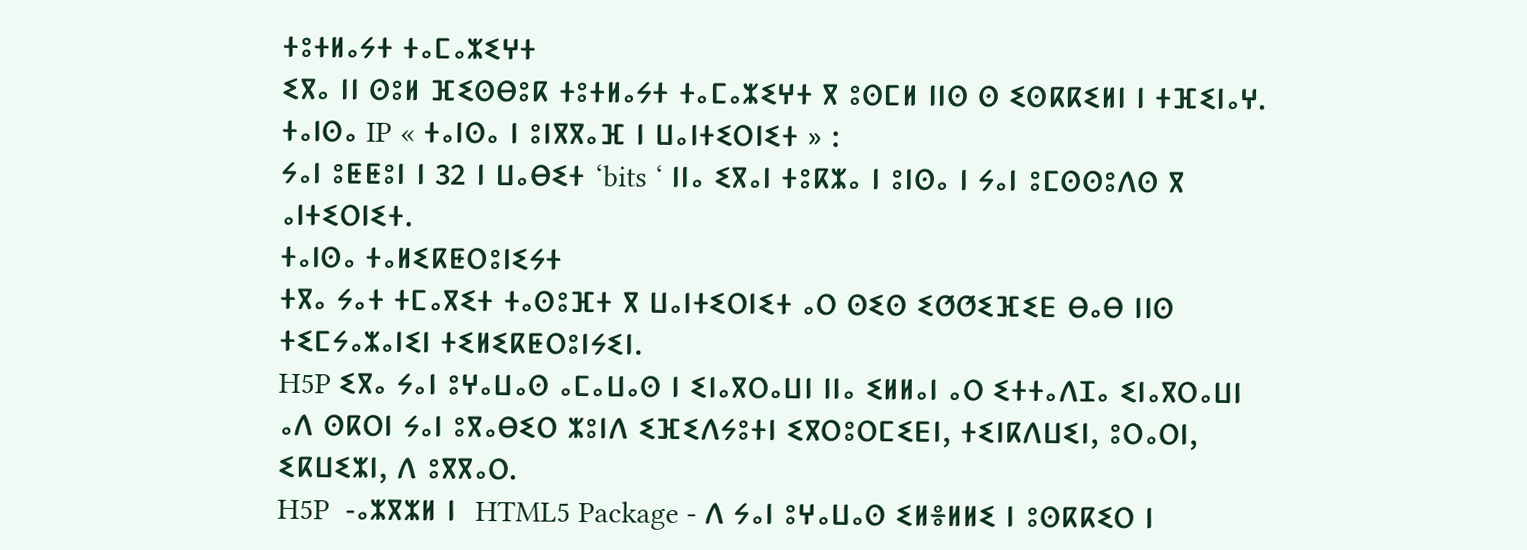ⵜⵓⵜⵍⴰⵢⵜ ⵜⴰⵎⴰⵣⵉⵖⵜ
ⵉⴳⴰ ⵏⵏ ⵙⵓⵍ ⴼⵉⵙⴱⵓⴽ ⵜⵓⵜⵍⴰⵢⵜ ⵜⴰⵎⴰⵣⵉⵖⵜ ⴳ ⵓⵙⵎⵍ ⵏⵏⵙ ⵙ ⵉⵙⴽⴽⵉⵍⵏ ⵏ ⵜⴼⵉⵏⴰⵖ.
ⵜⴰⵏⵙⴰ IP « ⵜⴰⵏⵙⴰ ⵏ ⵓⵏⴳⴳⴰⴼ ⵏ ⵡⴰⵏⵜⵉⵔⵏⵉⵜ » :
ⵢⴰⵏ ⵓⵟⵟⵓⵏ ⵏ 32 ⵏ ⵡⴰⴱⵉⵜ ‘bits ‘ ⵏⵏⴰ ⵉⴳⴰⵏ ⵜⵓⴽⵣⴰ ⵏ ⵓⵏⵙⴰ ⵏ ⵢⴰⵏ ⵓⵎⵙⵙⵓⴷⵙ ⴳ ⴰⵏⵜⵉⵔⵏⵉⵜ.
ⵜⴰⵏⵙⴰ ⵜⴰⵍⵉⴽⵟⵔⵓⵏⵉⵢⵜ
ⵜⴳⴰ ⵢⴰⵜ ⵜⵎⴰⴳⵉⵜ ⵜⴰⵙⵓⴼⵜ ⴳ ⵡⴰⵏⵜⵉⵔⵏⵉⵜ ⴰⵔ ⵙⵉⵙ ⵉⵚⵚⵉⴼⵉⴹ ⴱⴰⴱ ⵏⵏⵙ ⵜⵉⵎⵢⴰⵣⴰⵏⵉⵏ ⵜⵉⵍⵉⴽⵟⵔⵓⵏⵢⵉⵏ.
H5P ⵉⴳⴰ ⵢⴰⵏ ⵓⵖⴰⵡⴰⵙ ⴰⵎⴰⵡⴰⵙ ⵏ ⵉⵏⴰⴳⵔⴰⵡⵏ ⵏⵏⴰ ⵉⵍⵍⴰⵏ ⴰⵔ ⵉⵜⵜⴰⴷⵊⴰ ⵉⵏⴰⴳⵔⴰⵡⵏ ⴰⴷ ⵙⴽⵔⵏ ⵢⴰⵏ ⵓⴳⴰⴱⵉⵔ ⵣⵓⵏⴷ ⵉⴼⵉⴷⵢⵓⵜⵏ ⵉⴳⵔⵓⵔⵎⵉⴹⵏ, ⵜⵉⵏⴽⴷⵡⵉⵏ, ⵓⵔⴰⵔⵏ, ⵉⴽⵡⵉⵣⵏ, ⴷ ⵓⴳⴳⴰⵔ.
H5P  -ⴰⵣⴳⵣⵍ ⵏ  HTML5 Package - ⴷ ⵢⴰⵏ ⵓⵖⴰⵡⴰⵙ ⵉⵍⴻⵍⵍⵉ ⵏ ⵓⵙⴽⴽⵉⵔ ⵏ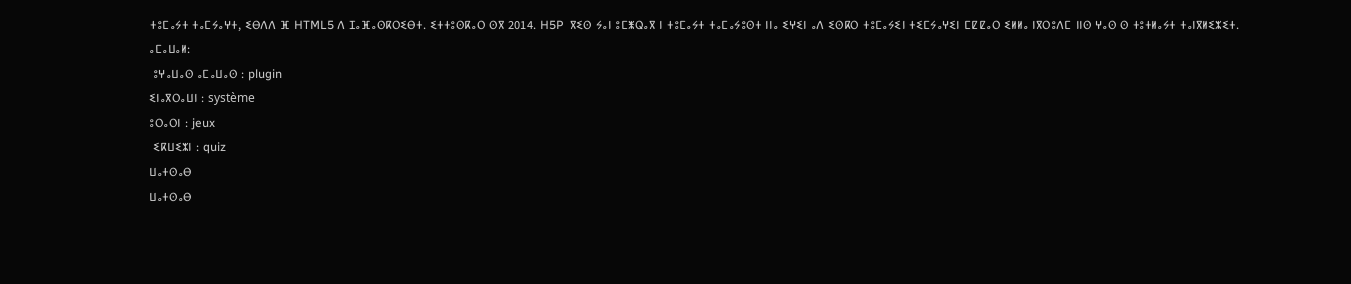ⵜⵓⵎⴰⵢⵜ ⵜⴰⵎⵢⴰⵖⵜ, ⵉⴱⴷⴷ ⴼ HTML5 ⴷ ⵊⴰⴼⴰⵙⴽⵔⵉⴱⵜ. ⵉⵜⵜⵓⵙⴽⴰⵔ ⵙⴳ 2014. H5P  ⴳⵉⵙ ⵢⴰⵏ ⵓⵎⵥⵕⴰⴳ ⵏ ⵜⵓⵎⴰⵢⵜ ⵜⴰⵎⴰⵢⵓⵙⵜ ⵏⵏⴰ ⵉⵖⵉⵏ ⴰⴷ ⵉⵙⴽⵔ ⵜⵓⵎⴰⵢⵉⵏ ⵜⵉⵎⵢⴰⵖⵉⵏ ⵎⵇⵇⴰⵔ ⵉⵍⵍⴰ ⵏⴳⵔⵓⴷⵎ ⵏⵏⵙ ⵖⴰⵙ ⵙ ⵜⵓⵜⵍⴰⵢⵜ ⵜⴰⵏⴳⵍⵉⵣⵉⵜ.
ⴰⵎⴰⵡⴰⵍ:
 ⵓⵖⴰⵡⴰⵙ ⴰⵎⴰⵡⴰⵙ : plugin
ⵉⵏⴰⴳⵔⴰⵡⵏ : système
ⵓⵔⴰⵔⵏ : jeux
 ⵉⴽⵡⵉⵣⵏ : quiz
ⵡⴰⵜⵙⴰⴱ
ⵡⴰⵜⵙⴰⴱ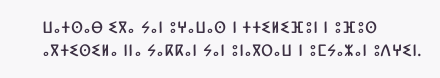ⵡⴰⵜⵙⴰⴱ ⵉⴳⴰ ⵢⴰⵏ ⵓⵖⴰⵡⴰⵙ ⵏ ⵜⵜⵉⵍⵉⴼⵓⵏ ⵏ ⵓⴼⵓⵙ ⴰⴳⵜⵉⵙⵉⵍⴰ ⵏⵏⴰ ⵢⴰⴽⴽⴰⵏ ⵢⴰⵏ ⵓⵏⴰⴳⵔⴰⵡ ⵏ ⵓⵎⵢⴰⵣⴰⵏ ⵓⴷⵖⵉⵏ.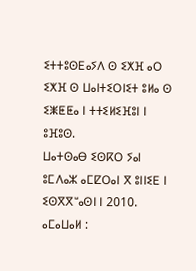ⵉⵜⵜⵓⵙⴹⴰⵢⴷ ⵙ ⵉⵅⴼ ⴰⵔ ⵉⵅⴼ ⵙ ⵡⴰⵏⵜⵉⵔⵏⵉⵜ ⵓⵍⴰ ⵙ ⵉⵥⵟⵟⴰ ⵏ ⵜⵜⵉⵍⵉⴼⵓⵏ ⵏ ⵓⴼⵓⵙ.
ⵡⴰⵜⵙⴰⴱ ⵉⵙⴽⵔ ⵢⴰⵏ ⵓⵎⴷⴰⵣ ⴰⵎⵇⵔⴰⵏ ⴳ ⵓⵏⵏⵉⴹ ⵏ ⵉⵙⴳⴳⵯⴰⵙⵏ ⵏ 2010.
ⴰⵎⴰⵡⴰⵍ :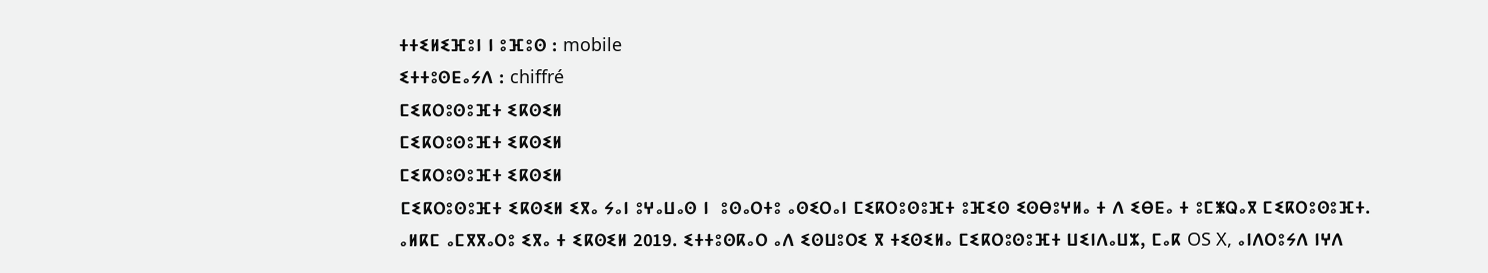ⵜⵜⵉⵍⵉⴼⵓⵏ ⵏ ⵓⴼⵓⵙ : mobile
ⵉⵜⵜⵓⵙⴹⴰⵢⴷ : chiffré
ⵎⵉⴽⵔⵓⵙⵓⴼⵜ ⵉⴽⵙⵉⵍ
ⵎⵉⴽⵔⵓⵙⵓⴼⵜ ⵉⴽⵙⵉⵍ
ⵎⵉⴽⵔⵓⵙⵓⴼⵜ ⵉⴽⵙⵉⵍ
ⵎⵉⴽⵔⵓⵙⵓⴼⵜ ⵉⴽⵙⵉⵍ ⵉⴳⴰ ⵢⴰⵏ ⵓⵖⴰⵡⴰⵙ ⵏ  ⵓⵙⴰⵔⵜⵓ ⴰⵙⵉⵔⴰⵏ ⵎⵉⴽⵔⵓⵙⵓⴼⵜ ⵓⴼⵉⵙ ⵉⵙⴱⵓⵖⵍⴰ ⵜ ⴷ ⵉⴱⴹⴰ ⵜ ⵓⵎⵥⵕⴰⴳ ⵎⵉⴽⵔⵓⵙⵓⴼⵜ.
ⴰⵍⴽⵎ ⴰⵎⴳⴳⴰⵔⵓ ⵉⴳⴰ ⵜ ⵉⴽⵙⵉⵍ 2019. ⵉⵜⵜⵓⵙⴽⴰⵔ ⴰⴷ ⵉⵙⵡⵓⵔⵉ ⴳ ⵜⵉⵙⵉⵍⴰ ⵎⵉⴽⵔⵓⵙⵓⴼⵜ ⵡⵉⵏⴷⴰⵡⵣ, ⵎⴰⴽ OS X, ⴰⵏⴷⵔⵓⵢⴷ ⵏⵖⴷ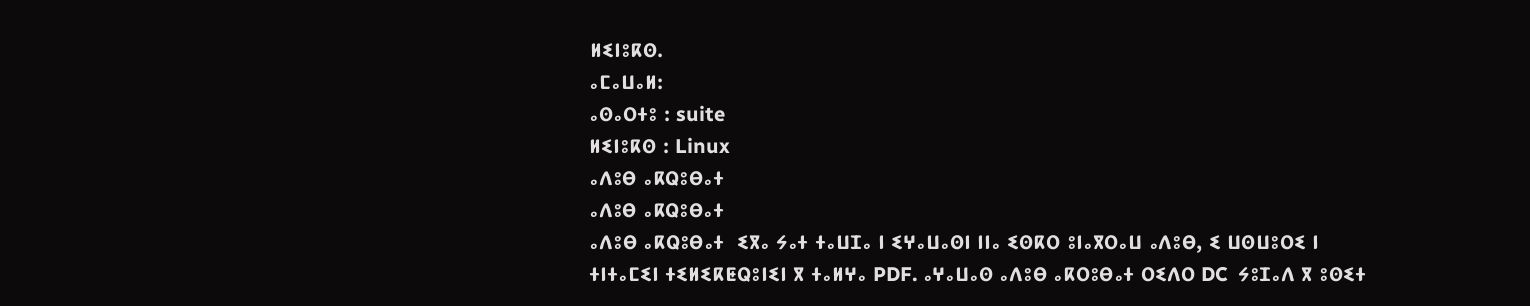ⵍⵉⵏⵓⴽⵙ.
ⴰⵎⴰⵡⴰⵍ:
ⴰⵙⴰⵔⵜⵓ : suite
ⵍⵉⵏⵓⴽⵙ : Linux
ⴰⴷⵓⴱ ⴰⴽⵕⵓⴱⴰⵜ
ⴰⴷⵓⴱ ⴰⴽⵕⵓⴱⴰⵜ
ⴰⴷⵓⴱ ⴰⴽⵕⵓⴱⴰⵜ  ⵉⴳⴰ ⵢⴰⵜ ⵜⴰⵡⵊⴰ ⵏ ⵉⵖⴰⵡⴰⵙⵏ ⵏⵏⴰ ⵉⵙⴽⵔ ⵓⵏⴰⴳⵔⴰⵡ ⴰⴷⵓⴱ, ⵉ ⵡⵙⵡⵓⵔⵉ ⵏ ⵜⵏⵜⴰⵎⵉⵏ ⵜⵉⵍⵉⴽⵟⵕⵓⵏⵉⵏ ⴳ ⵜⴰⵍⵖⴰ PDF. ⴰⵖⴰⵡⴰⵙ ⴰⴷⵓⴱ ⴰⴽⵔⵓⴱⴰⵜ ⵔⵉⴷⵔ DC  ⵢⵓⵊⴰⴷ ⴳ ⵓⵙⵉⵜ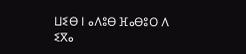ⵡⵉⴱ ⵏ ⴰⴷⵓⴱ ⴼⴰⴱⵓⵔ ⴷ ⵉⴳⴰ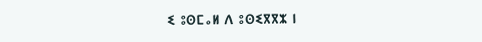ⵉ ⵓⵙⵎⴰⵍ ⴷ ⵓⵙⵉⴳⴳⵣ ⵏ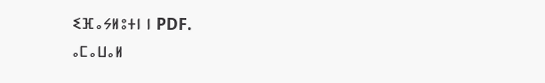ⵉⴼⴰⵢⵍⵓⵜⵏ ⵏ PDF.
ⴰⵎⴰⵡⴰⵍ